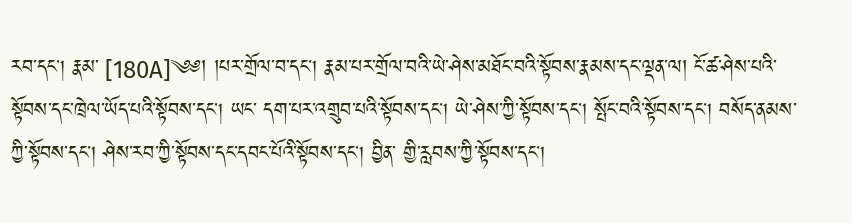རབ་དང། རྣམ་ [180A]༄༅། །པར་གྲོལ་བ་དང། རྣམ་པར་གྲོལ་བའི་ཡེ་ཤེས་མཐོང་བའི་སྟོབས་རྣམས་དང་ལྡན་ལ། ངོ་ཚ་ཤེས་པའི་སྟོབས་དང་ཁྲེལ་ཡོད་པའི་སྟོབས་དང། ཡང་ དག་པར་འགྲུབ་པའི་སྟོབས་དང། ཡེ་ཤེས་ཀྱི་སྟོབས་དང། སྤོང་བའི་སྟོབས་དང། བསོད་ནམས་ཀྱི་སྟོབས་དང། ཤེས་རབ་ཀྱི་སྟོབས་དང་དབང་པོའི་སྟོབས་དང། བྱིན་ གྱི་རླབས་ཀྱི་སྟོབས་དང།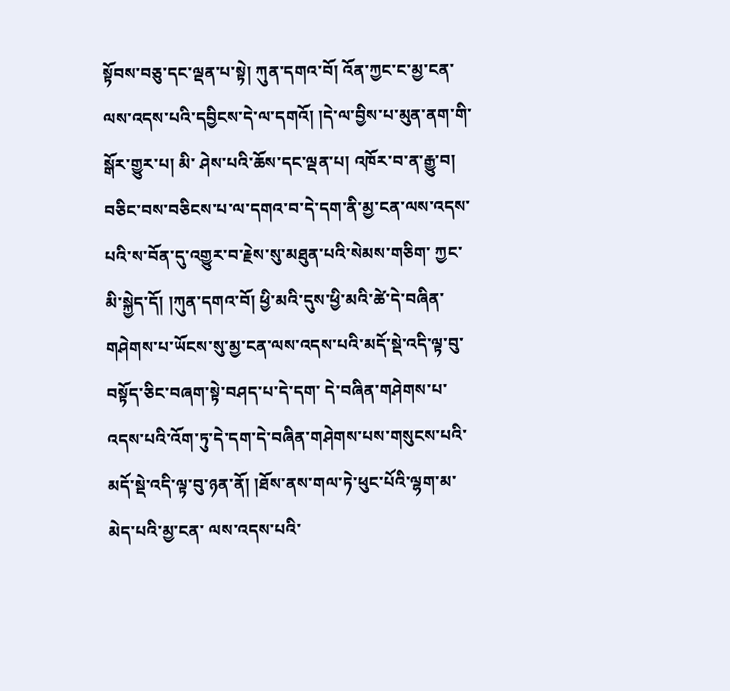སྟོབས་བཅུ་དང་ལྡན་པ་སྟེ། ཀུན་དགའ་བོ། འོན་ཀྱང་ང་མྱ་ངན་ལས་འདས་པའི་དབྱིངས་དེ་ལ་དགའོ། །དེ་ལ་བྱིས་པ་མུན་ནག་གི་སྒོར་གྱུར་པ། མི་ ཤེས་པའི་ཆོས་དང་ལྡན་པ། འཁོར་བ་ན་རྒྱུ་བ། བཅིང་བས་བཅིངས་པ་ལ་དགའ་བ་དེ་དག་ནི་མྱ་ངན་ལས་འདས་པའི་ས་བོན་དུ་འགྱུར་བ་རྗེས་སུ་མཐུན་པའི་སེམས་གཅིག་ ཀྱང་མི་སྐྱེད་དོ། །ཀུན་དགའ་བོ། ཕྱི་མའི་དུས་ཕྱི་མའི་ཚེ་དེ་བཞིན་གཤེགས་པ་ཡོངས་སུ་མྱ་ངན་ལས་འདས་པའི་མདོ་སྡེ་འདི་ལྟ་བུ་བསྟོད་ཅིང་བཞག་སྟེ་བཤད་པ་དེ་དག་ དེ་བཞིན་གཤེགས་པ་འདས་པའི་འོག་ཏུ་དེ་དག་དེ་བཞིན་གཤེགས་པས་གསུངས་པའི་མདོ་སྡེ་འདི་ལྟ་བུ་ཉན་ནོ། །ཐོས་ནས་གལ་ཏེ་ཕུང་པོའི་ལྷག་མ་མེད་པའི་མྱ་ངན་ ལས་འདས་པའི་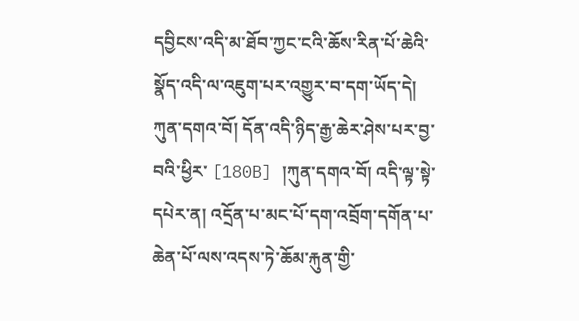དབྱིངས་འདི་མ་ཐོབ་ཀྱང་ངའི་ཆོས་རིན་པོ་ཆེའི་སྣོད་འདི་ལ་འཇུག་པར་འགྱུར་བ་དག་ཡོད་དེ། ཀུན་དགའ་བོ། དོན་འདི་ཉིད་རྒྱ་ཆེར་ཤེས་པར་བྱ་བའི་ཕྱིར་ [180B] །ཀུན་དགའ་བོ། འདི་ལྟ་སྟེ་དཔེར་ན། འདྲོན་པ་མང་པོ་དག་འབྲོག་དགོན་པ་ཆེན་པོ་ལས་འདས་ཏེ་ཆོམ་རྐུན་གྱི་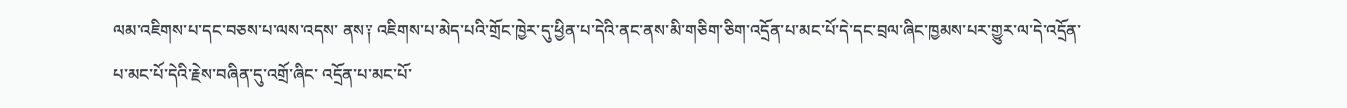ལམ་འཇིགས་པ་དང་བཅས་པ་ལས་འདས་ ནས༑ འཇིགས་པ་མེད་པའི་གྲོང་ཁྱེར་དུ་ཕྱིན་པ་དེའི་ནང་ནས་མི་གཅིག་ཅིག་འདྲོན་པ་མང་པོ་དེ་དང་བྲལ་ཞིང་ཁྱམས་པར་གྱུར་ལ་དེ་འདྲོན་པ་མང་པོ་དེའི་རྗེས་བཞིན་དུ་འགྲོ་ཞིང་ འདྲོན་པ་མང་པོ་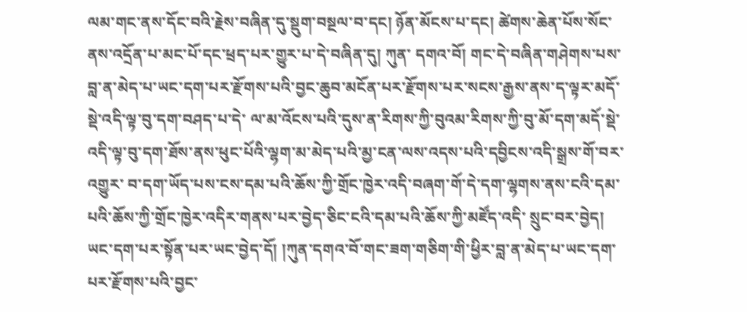ལམ་གང་ནས་དོང་བའི་རྗེས་བཞིན་དུ་སྡུག་བསྔལ་བ་དང། ཉོན་མོངས་པ་དང། ཚེགས་ཆེན་པོས་སོང་ནས་འདྲོན་པ་མང་པོ་དང་ཕྲད་པར་གྱུར་པ་དེ་བཞིན་དུ། ཀུན་ དགའ་བོ། གང་དེ་བཞིན་གཤེགས་པས་བླ་ན་མེད་པ་ཡང་དག་པར་རྫོགས་པའི་བྱང་ཆུབ་མངོན་པར་རྫོགས་པར་སངས་རྒྱས་ནས་ད་ལྟར་མདོ་སྡེ་འདི་ལྟ་བུ་དག་བཤད་པ་དེ་ ལ་མ་འོངས་པའི་དུས་ན་རིགས་ཀྱི་བུའམ་རིགས་ཀྱི་བུ་མོ་དག་མདོ་སྡེ་འདི་ལྟ་བུ་དག་ཐོས་ནས་ཕུང་པོའི་ལྷག་མ་མེད་པའི་མྱ་ངན་ལས་འདས་པའི་དབྱིངས་འདི་སྒྲས་གོ་བར་འགྱུར་ བ་དག་ཡོད་པས་ངས་དམ་པའི་ཆོས་ཀྱི་གྲོང་ཁྱེར་འདི་བཞག་གོ་དེ་དག་ལྷགས་ནས་ངའི་དམ་པའི་ཆོས་ཀྱི་གྲོང་ཁྱེར་འདིར་གནས་པར་བྱེད་ཅིང་ངའི་དམ་པའི་ཆོས་ཀྱི་མཛོད་འདི་ སྲུང་བར་བྱེད། ཡང་དག་པར་སྟོན་པར་ཡང་བྱེད་དོ། །ཀུན་དགའ་བོ་གང་ཟག་གཅིག་གི་ཕྱིར་བླ་ན་མེད་པ་ཡང་དག་པར་རྫོགས་པའི་བྱང་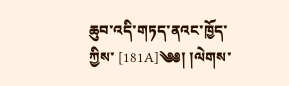ཆུབ་འདི་གཏད་ནའང་ཁྱོད་ཀྱིས་ [181A]༄༅། །ལེགས་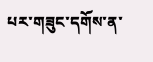པར་གཟུང་དགོས་ན་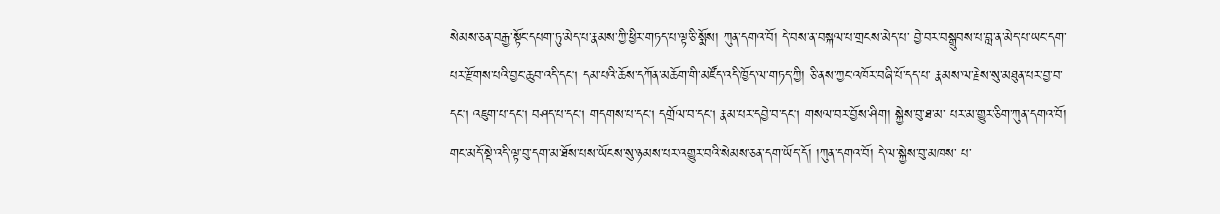སེམས་ཅན་བརྒྱ་སྟོང་དཔག་ཏུ་མེད་པ་རྣམས་ཀྱི་ཕྱིར་གཏད་པ་ལྟ་ཅི་སྨོས། ཀུན་དགའ་བོ། དེ་བས་ན་བསྐལ་པ་གྲངས་མེད་པ་ བྱེ་བར་བསྒྲུབས་པ་བླ་ན་མེད་པ་ཡང་དག་པར་རྫོགས་པའི་བྱང་ཆུབ་འདི་དང། དམ་པའི་ཆོས་དཀོན་མཆོག་གི་མཛོད་འདི་ཁྱོད་ལ་གཏད་ཀྱི། ཅི་ནས་ཀྱང་འཁོར་བཞི་པོ་དད་པ་ རྣམས་ལ་རྗེས་སུ་མཐུན་པར་བྱ་བ་དང། འཇུག་པ་དང། བཤད་པ་དང། གདགས་པ་དང། དགྲོལ་བ་དང། རྣམ་པར་དབྱེ་བ་དང། གསལ་བར་བྱོས་ཤིག། སྐྱེས་བུ་ཐ་མ་ པར་མ་གྱུར་ཅིག་ཀུན་དགའ་བོ། གང་མདོ་སྡེ་འདི་ལྟ་བུ་དག་མ་ཐོས་པས་ཡོངས་སུ་ཉམས་པར་འགྱུར་བའི་སེམས་ཅན་དག་ཡོད་དོ། །ཀུན་དགའ་བོ། དེ་ལ་སྐྱེས་བུ་མཁས་ པ་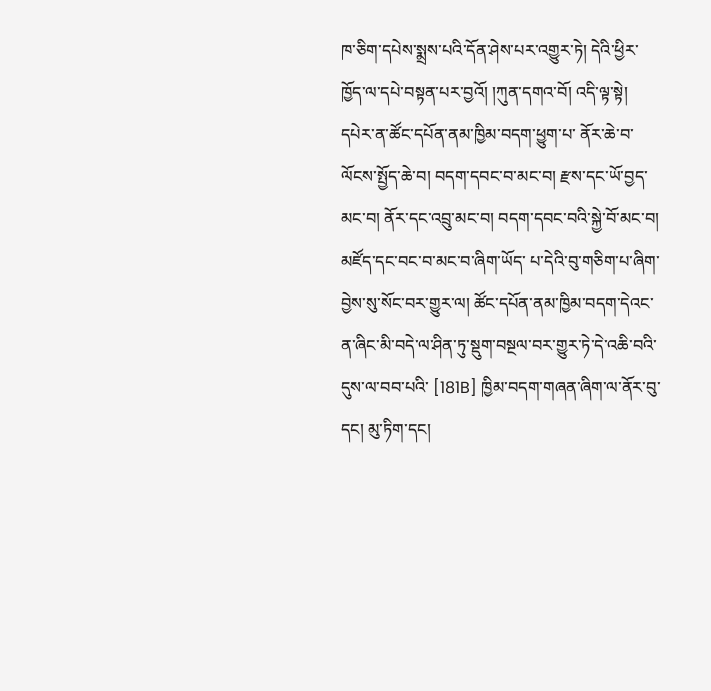ཁ་ཅིག་དཔེས་སྨྲས་པའི་དོན་ཤེས་པར་འགྱུར་ཏེ། དེའི་ཕྱིར་ཁྱོད་ལ་དཔེ་བསྟན་པར་བྱའོ། །ཀུན་དགའ་བོ། འདི་ལྟ་སྟེ། དཔེར་ན་ཚོང་དཔོན་ནམ་ཁྱིམ་བདག་ཕྱུག་པ་ ནོར་ཆེ་བ་ལོངས་སྤྱོད་ཆེ་བ། བདག་དབང་བ་མང་བ། རྫས་དང་ཡོ་བྱད་མང་བ། ནོར་དང་འབྲུ་མང་བ། བདག་དབང་བའི་སྐྱེ་བོ་མང་བ། མཛོད་དང་བང་བ་མང་བ་ཞིག་ཡོད་ པ་དེའི་བུ་གཅིག་པ་ཞིག་བྱེས་སུ་སོང་བར་གྱུར་ལ། ཚོང་དཔོན་ནམ་ཁྱིམ་བདག་དེའང་ན་ཞིང་མི་བདེ་ལ་ཤིན་ཏུ་སྡུག་བསྔལ་བར་གྱུར་ཏེ་དེ་འཆི་བའི་དུས་ལ་བབ་པའི་ [181B] ཁྱིམ་བདག་གཞན་ཞིག་ལ་ནོར་བུ་དང། མུ་ཏིག་དང།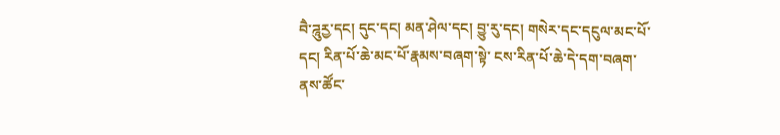བཻ་ཌཱུརྱ་དང། དུང་དང། མན་ཤེལ་དང། བྱུ་རུ་དང། གསེར་དང་དངུལ་མང་པོ་དང། རིན་པོ་ཆེ་མང་པོ་རྣམས་བཞག་སྟེ་ ངས་རིན་པོ་ཆེ་དེ་དག་བཞག་ནས་ཚོང་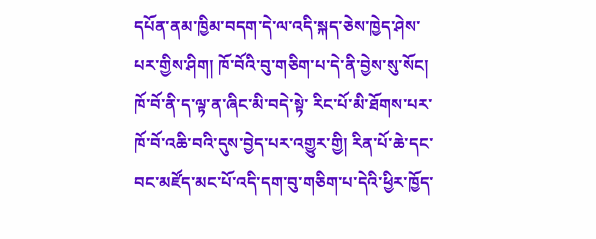དཔོན་ནམ་ཁྱིམ་བདག་དེ་ལ་འདི་སྐད་ཅེས་ཁྱེད་ཤེས་པར་གྱིས་ཤིག། ཁོ་བོའི་བུ་གཅིག་པ་དེ་ནི་བྱེས་སུ་སོང། ཁོ་བོ་ནི་ད་ལྟ་ན་ཞིང་མི་བདེ་སྟེ་ རིང་པོ་མི་ཐོགས་པར་ཁོ་བོ་འཆི་བའི་དུས་བྱེད་པར་འགྱུར་གྱི། རིན་པོ་ཆེ་དང་བང་མཛོད་མང་པོ་འདི་དག་བུ་གཅིག་པ་དེའི་ཕྱིར་ཁྱོད་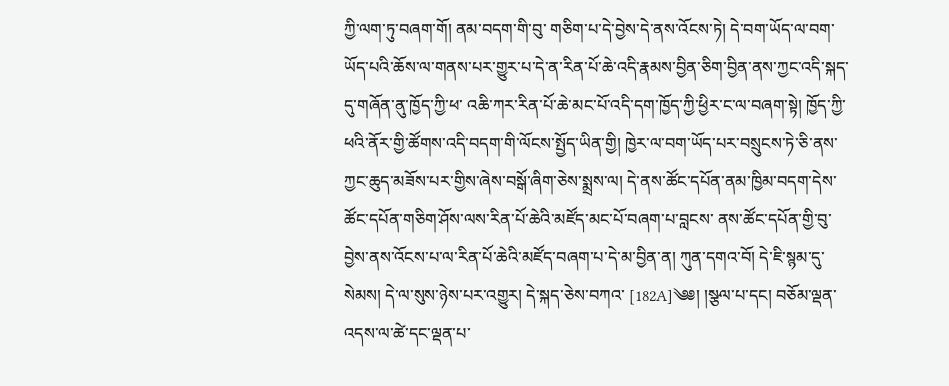ཀྱི་ལག་ཏུ་བཞག་གོ། ནམ་བདག་གི་བུ་ གཅིག་པ་དེ་བྱེས་དེ་ནས་འོངས་ཏེ། དེ་བག་ཡོད་ལ་བག་ཡོད་པའི་ཆོས་ལ་གནས་པར་གྱུར་པ་དེ་ན་རིན་པོ་ཆེ་འདི་རྣམས་བྱིན་ཅིག་བྱིན་ནས་ཀྱང་འདི་སྐད་དུ་གཞོན་ནུ་ཁྱོད་ཀྱི་ཕ་ འཆི་ཀར་རིན་པོ་ཆེ་མང་པོ་འདི་དག་ཁྱོད་ཀྱི་ཕྱིར་ང་ལ་བཞག་སྟེ། ཁྱོད་ཀྱི་ཕའི་ནོར་གྱི་ཚོགས་འདི་བདག་གི་ལོངས་སྤྱོད་ཡིན་གྱི། ཁྱེར་ལ་བག་ཡོད་པར་བསྲུངས་ཏེ་ཅི་ནས་ ཀྱང་ཆུད་མཟོས་པར་གྱིས་ཞེས་བསྒོ་ཞིག་ཅེས་སྨྲས་ལ། དེ་ནས་ཚོང་དཔོན་ནམ་ཁྱིམ་བདག་དེས་ཚོང་དཔོན་གཅིག་ཤོས་ལས་རིན་པོ་ཆེའི་མཛོད་མང་པོ་བཞག་པ་བླངས་ ནས་ཚོང་དཔོན་གྱི་བུ་བྱེས་ནས་འོངས་པ་ལ་རིན་པོ་ཆེའི་མཛོད་བཞག་པ་དེ་མ་བྱིན་ན། ཀུན་དགའ་བོ། དེ་ཇི་སྙམ་དུ་སེམས། དེ་ལ་སུས་ཉེས་པར་འགྱུར། དེ་སྐད་ཅེས་བཀའ་ [182A]༄༅། །སྩལ་པ་དང། བཅོམ་ལྡན་འདས་ལ་ཚེ་དང་ལྡན་པ་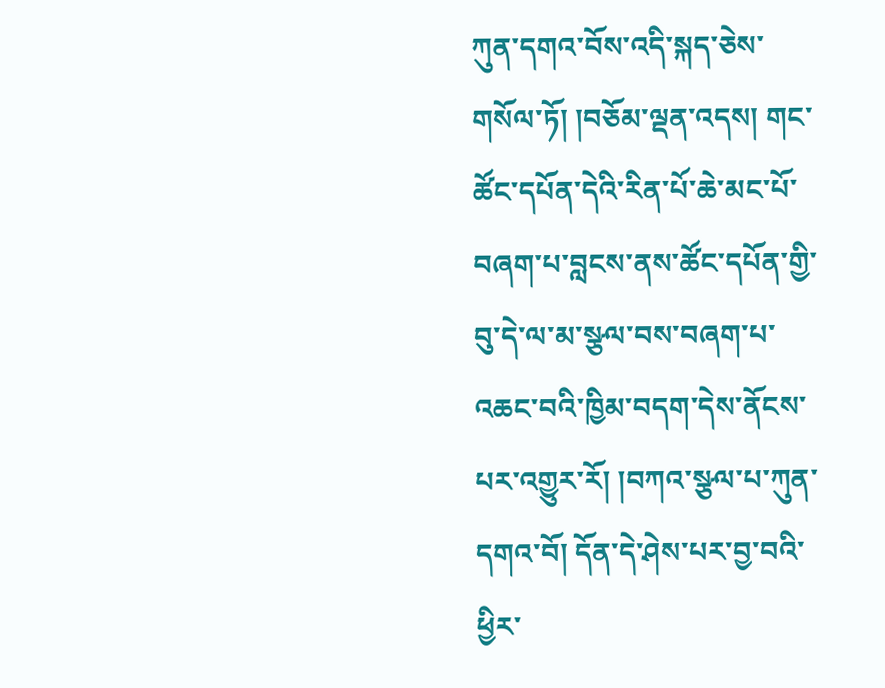ཀུན་དགའ་བོས་འདི་སྐད་ཅེས་གསོལ་ཏོ། །བཅོམ་ལྡན་འདས། གང་ཚོང་དཔོན་དེའི་རིན་པོ་ཆེ་མང་པོ་ བཞག་པ་བླངས་ནས་ཚོང་དཔོན་གྱི་བུ་དེ་ལ་མ་སྩལ་བས་བཞག་པ་འཆང་བའི་ཁྱིམ་བདག་དེས་ནོངས་པར་འགྱུར་རོ། །བཀའ་སྩལ་པ་ཀུན་དགའ་བོ། དོན་དེ་ཤེས་པར་བྱ་བའི་ ཕྱིར་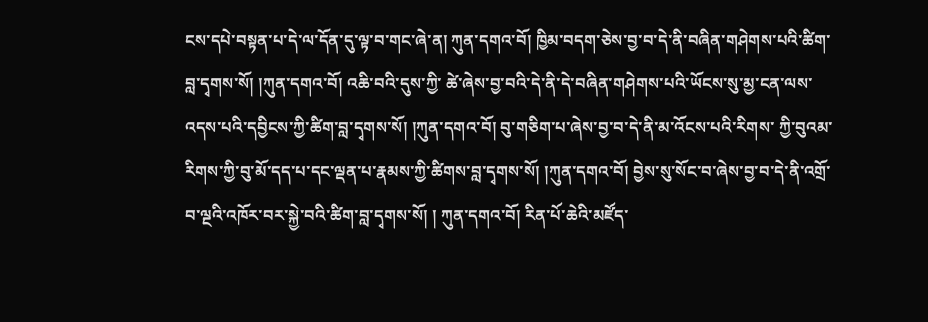ངས་དཔེ་བསྟན་པ་དེ་ལ་དོན་དུ་ལྟ་བ་གང་ཞེ་ན། ཀུན་དགའ་བོ། ཁྱིམ་བདག་ཅེས་བྱ་བ་དེ་ནི་བཞིན་གཤེགས་པའི་ཚིག་བླ་དྭགས་སོ། །ཀུན་དགའ་བོ། འཆི་བའི་དུས་ཀྱི་ ཚེ་ཞེས་བྱ་བའི་དེ་ནི་དེ་བཞིན་གཤེགས་པའི་ཡོངས་སུ་མྱ་ངན་ལས་འདས་པའི་དབྱིངས་ཀྱི་ཚིག་བླ་དྭགས་སོ། །ཀུན་དགའ་བོ། བུ་གཅིག་པ་ཞེས་བྱ་བ་དེ་ནི་མ་འོངས་པའི་རིགས་ ཀྱི་བུའམ་རིགས་ཀྱི་བུ་མོ་དད་པ་དང་ལྡན་པ་རྣམས་ཀྱི་ཚིགས་བླ་དྭགས་སོ། །ཀུན་དགའ་བོ། བྱེས་སུ་སོང་བ་ཞེས་བྱ་བ་དེ་ནི་འགྲོ་བ་ལྔའི་འཁོར་བར་སྐྱེ་བའི་ཚིག་བླ་དྭགས་སོ། ། ཀུན་དགའ་བོ། རིན་པོ་ཆེའི་མཛོད་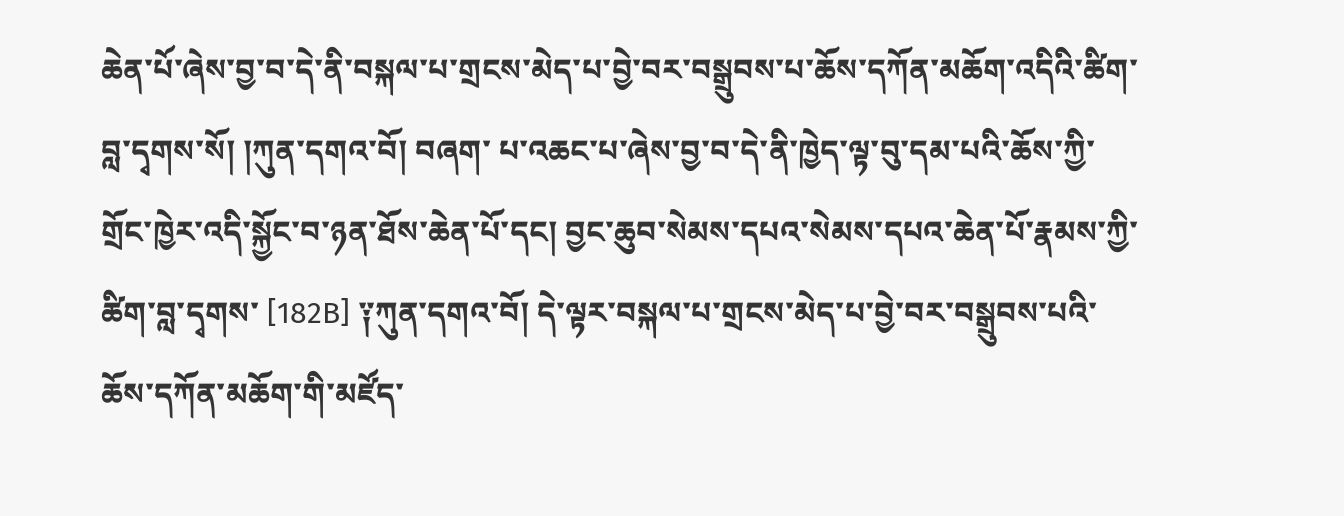ཆེན་པོ་ཞེས་བྱ་བ་དེ་ནི་བསྐལ་པ་གྲངས་མེད་པ་བྱེ་བར་བསྒྲུབས་པ་ཆོས་དཀོན་མཆོག་འདིའི་ཚིག་བླ་དྭགས་སོ། །ཀུན་དགའ་བོ། བཞག་ པ་འཆང་པ་ཞེས་བྱ་བ་དེ་ནི་ཁྱེད་ལྟ་བུ་དམ་པའི་ཆོས་ཀྱི་གྲོང་ཁྱེར་འདི་སྐྱོང་བ་ཉན་ཐོས་ཆེན་པོ་དང། བྱང་ཆུབ་སེམས་དཔའ་སེམས་དཔའ་ཆེན་པོ་རྣམས་ཀྱི་ཚིག་བླ་དྭགས་ [182B] ༑ཀུན་དགའ་བོ། དེ་ལྟར་བསྐལ་པ་གྲངས་མེད་པ་བྱེ་བར་བསྒྲུབས་པའི་ཆོས་དཀོན་མཆོག་གི་མཛོད་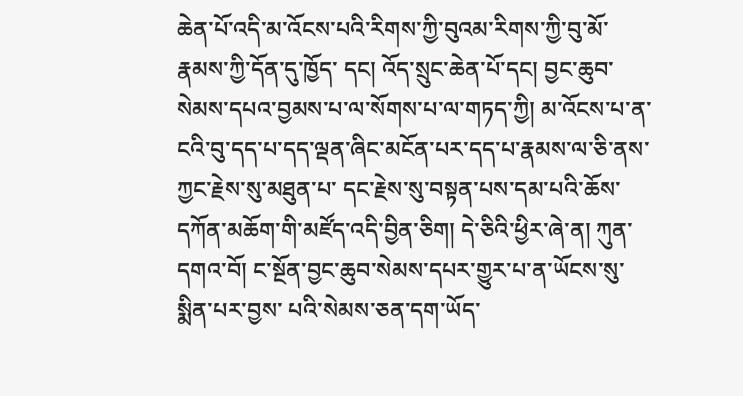ཆེན་པོ་འདི་མ་འོངས་པའི་རིགས་ཀྱི་བུའམ་རིགས་ཀྱི་བུ་མོ་རྣམས་ཀྱི་དོན་དུ་ཁྱོད་ དང། འོད་སྲུང་ཆེན་པོ་དང། བྱང་ཆུབ་སེམས་དཔའ་བྱམས་པ་ལ་སོགས་པ་ལ་གཏད་ཀྱི། མ་འོངས་པ་ན་ངའི་བུ་དད་པ་དད་ལྡན་ཞིང་མངོན་པར་དད་པ་རྣམས་ལ་ཅི་ནས་ཀྱང་རྗེས་སུ་མཐུན་པ་ དང་རྗེས་སུ་བསྟན་པས་དམ་པའི་ཆོས་དཀོན་མཆོག་གི་མཛོད་འདི་བྱིན་ཅིག། དེ་ཅིའི་ཕྱིར་ཞེ་ན། ཀུན་དགའ་བོ། ང་སྔོན་བྱང་ཆུབ་སེམས་དཔར་གྱུར་པ་ན་ཡོངས་སུ་སྨིན་པར་བྱས་ པའི་སེམས་ཅན་དག་ཡོད་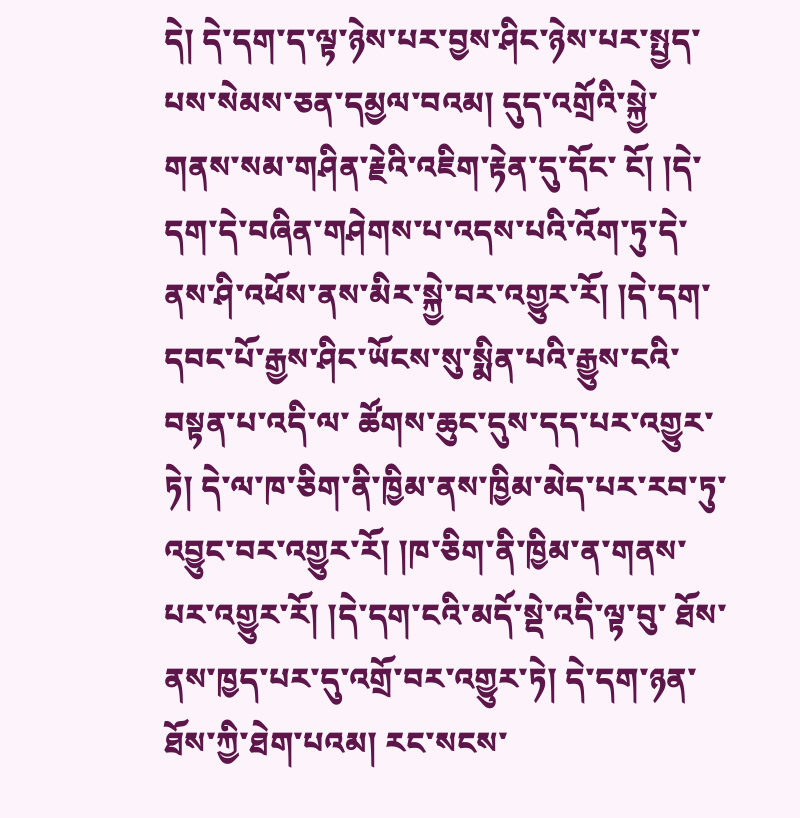དེ། དེ་དག་ད་ལྟ་ཉེས་པར་བྱས་ཤིང་ཉེས་པར་སྤྱད་པས་སེམས་ཅན་དམྱལ་བའམ། དུད་འགྲོའི་སྐྱེ་གནས་སམ་གཤིན་རྗེའི་འཇིག་རྟེན་དུ་དོང་ ངོ། །དེ་དག་དེ་བཞིན་གཤེགས་པ་འདས་པའི་འོག་ཏུ་དེ་ནས་ཤི་འཕོས་ནས་མིར་སྐྱེ་བར་འགྱུར་རོ། །དེ་དག་དབང་པོ་རྒྱས་ཤིང་ཡོངས་སུ་སྨིན་པའི་རྒྱུས་ངའི་བསྟན་པ་འདི་ལ་ ཚོགས་ཆུང་དུས་དད་པར་འགྱུར་ཏེ། དེ་ལ་ཁ་ཅིག་ནི་ཁྱིམ་ནས་ཁྱིམ་མེད་པར་རབ་ཏུ་འབྱུང་བར་འགྱུར་རོ། །ཁ་ཅིག་ནི་ཁྱིམ་ན་གནས་པར་འགྱུར་རོ། །དེ་དག་ངའི་མདོ་སྡེ་འདི་ལྟ་བུ་ ཐོས་ནས་ཁྱད་པར་དུ་འགྲོ་བར་འགྱུར་ཏེ། དེ་དག་ཉན་ཐོས་ཀྱི་ཐེག་པའམ། རང་སངས་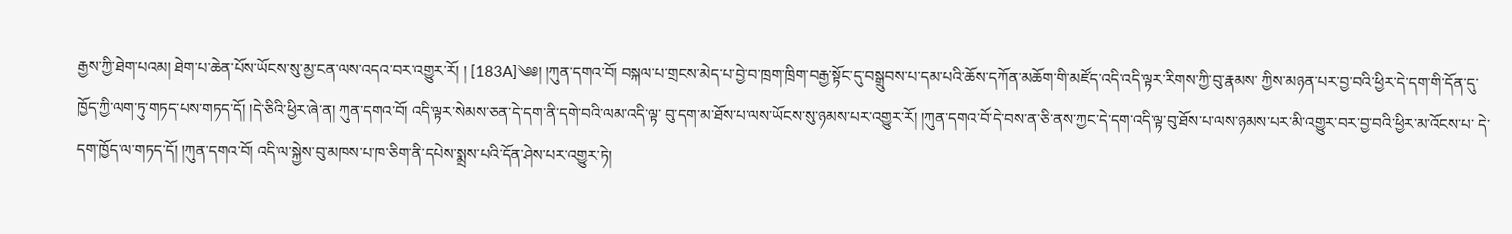རྒྱས་ཀྱི་ཐེག་པའམ། ཐེག་པ་ཆེན་པོས་ཡོངས་སུ་མྱ་ངན་ལས་འདའ་བར་འགྱུར་རོ། ། [183A]༄༅། །ཀུན་དགའ་བོ། བསྐལ་པ་གྲངས་མེད་པ་བྱེ་བ་ཁྲག་ཁྲིག་བརྒྱ་སྟོང་དུ་བསྒྲུབས་པ་དམ་པའི་ཆོས་དཀོན་མཆོག་གི་མཛོད་འདི་འདི་ལྟར་རིགས་ཀྱི་བུ་རྣམས་ ཀྱིས་མཉན་པར་བྱ་བའི་ཕྱིར་དེ་དག་གི་དོན་དུ་ཁྱོད་ཀྱི་ལག་ཏུ་གཏད་པས་གཏད་དོ། །དེ་ཅིའི་ཕྱིར་ཞེ་ན། ཀུན་དགའ་བོ། འདི་ལྟར་སེམས་ཅན་དེ་དག་ནི་དགེ་བའི་ལམ་འདི་ལྟ་ བུ་དག་མ་ཐོས་པ་ལས་ཡོངས་སུ་ཉམས་པར་འགྱུར་རོ། །ཀུན་དགའ་བོ་དེ་བས་ན་ཅི་ནས་ཀྱང་དེ་དག་འདི་ལྟ་བུ་ཐོས་པ་ལས་ཉམས་པར་མི་འགྱུར་བར་བྱ་བའི་ཕྱིར་མ་འོངས་པ་ དེ་དག་ཁྱོད་ལ་གཏད་དོ། །ཀུན་དགའ་བོ། འདི་ལ་སྐྱེས་བུ་མཁས་པ་ཁ་ཅིག་ནི་དཔེས་སྨྲས་པའི་དོན་ཤེས་པར་འགྱུར་ཏེ།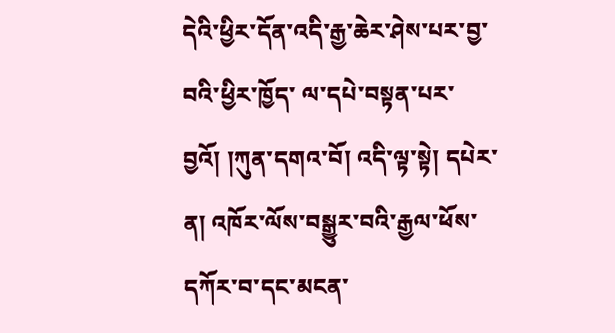དེའི་ཕྱིར་དོན་འདི་རྒྱ་ཆེར་ཤེས་པར་བྱ་བའི་ཕྱིར་ཁྱོད་ ལ་དཔེ་བསྟན་པར་བྱའོ། །ཀུན་དགའ་བོ། འདི་ལྟ་སྟེ། དཔེར་ན། འཁོར་ལོས་བསྒྱུར་བའི་རྒྱལ་ཕོས་དཀོར་བ་དང་མངན་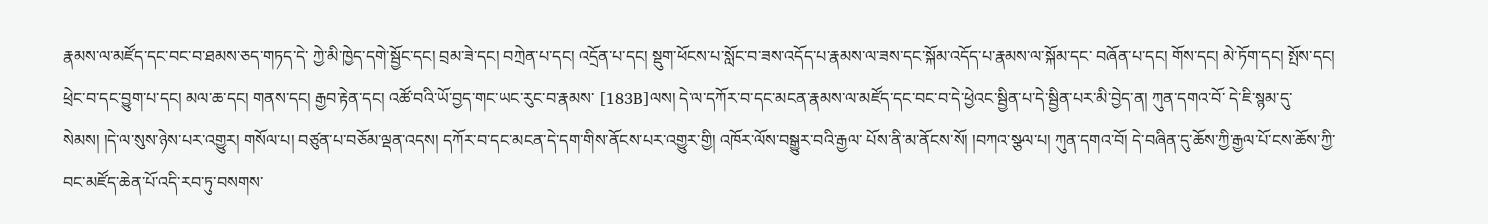རྣམས་ལ་མཛོད་དང་བང་བ་ཐམས་ཅད་གཏད་དེ་ ཀྱེ་མི་ཁྱེད་དགེ་སྦྱོང་དང། བྲམ་ཟེ་དང། བཀྲེན་པ་དང། འདྲོན་པ་དང། སྡུག་ཕོངས་པ་སློང་བ་ཟས་འདོད་པ་རྣམས་ལ་ཟས་དང་སྐོམ་འདོད་པ་རྣམས་ལ་སྐོམ་དང་ བཞོན་པ་དང། གོས་དང། མེ་ཏོག་དང། སྤོས་དང། ཕྲེང་བ་དང་བྱུག་པ་དང། མལ་ཆ་དང། གནས་དང། རྒྱབ་རྟེན་དང། འཚོ་བའི་ཡོ་བྱད་གང་ཡང་རུང་བ་རྣམས་ [183B]ལས། དེ་ལ་དཀོར་བ་དང་མངན་རྣམས་ལ་མཛོད་དང་བང་བ་དེ་ཕྱེའང་སྦྱིན་པ་དེ་སྦྱིན་པར་མི་བྱེད་ན། ཀུན་དགའ་བོ་ དེ་ཇི་སྙམ་དུ་སེམས། །དེ་ལ་སུས་ཉེས་པར་འགྱུར། གསོལ་པ། བཙུན་པ་བཅོམ་ལྡན་འདས། དཀོར་བ་དང་མངན་དེ་དག་གིས་ནོངས་པར་འགྱུར་གྱི། འཁོར་ལོས་བསྒྱུར་བའི་རྒྱལ་ པོས་ནི་མ་ནོངས་སོ། །བཀའ་སྩལ་པ། ཀུན་དགའ་བོ། དེ་བཞིན་དུ་ཆོས་ཀྱི་རྒྱལ་པོ་ངས་ཆོས་ཀྱི་བང་མཛོད་ཆེན་པོ་འདི་རབ་ཏུ་བསགས་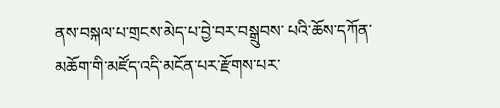ནས་བསྐལ་པ་གྲངས་མེད་པ་བྱེ་བར་བསྒྲུབས་ པའི་ཆོས་དཀོན་མཆོག་གི་མཛོད་འདི་མངོན་པར་རྫོགས་པར་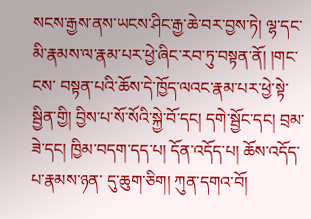སངས་རྒྱས་ནས་ཡངས་ཤིང་རྒྱ་ཆེ་བར་བྱས་ཏེ། ལྷ་དང་མི་རྣམས་ལ་རྣམ་པར་ཕྱེ་ཞིང་རབ་ཏུ་བསྟན་ནོ། །གང་ངས་ བསྟན་པའི་ཆོས་དེ་ཁྱོད་ལའང་རྣམ་པར་ཕྱེ་སྟེ་སྦྱིན་གྱི། བྱིས་པ་སོ་སོའི་སྐྱེ་བོ་དང། དགེ་སྦྱོང་དང། བྲམ་ཟེ་དང། ཁྱིམ་བདག་དད་པ། དོན་འདོད་པ། ཆོས་འདོད་པ་རྣམས་ཉན་ དུ་ཆུག་ཅིག། ཀུན་དགའ་བོ།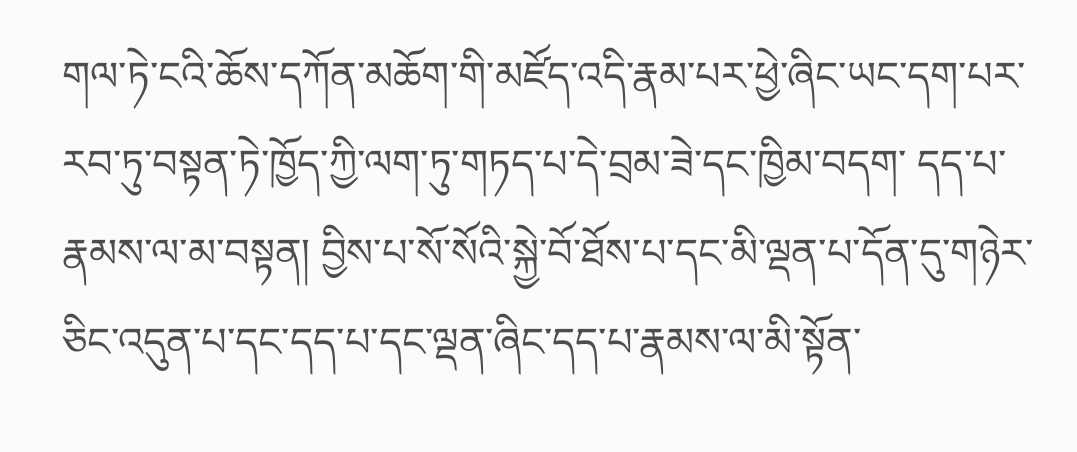གལ་ཏེ་ངའི་ཆོས་དཀོན་མཆོག་གི་མཛོད་འདི་རྣམ་པར་ཕྱེ་ཞིང་ཡང་དག་པར་རབ་ཏུ་བསྟན་ཏེ་ཁྱོད་ཀྱི་ལག་ཏུ་གཏད་པ་དེ་བྲམ་ཟེ་དང་ཁྱིམ་བདག་ དད་པ་རྣམས་ལ་མ་བསྟན། བྱིས་པ་སོ་སོའི་སྐྱེ་བོ་ཐོས་པ་དང་མི་ལྡན་པ་དོན་དུ་གཉེར་ཅིང་འདུན་པ་དང་དད་པ་དང་ལྡན་ཞིང་དད་པ་རྣམས་ལ་མི་སྟོན་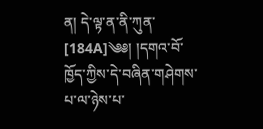ན། དེ་ལྟ་ན་ནི་ཀུན་ [184A]༄༅། །དགའ་བོ་ཁྱོད་ཀྱིས་དེ་བཞིན་གཤེགས་པ་ལ་ཉེས་པ་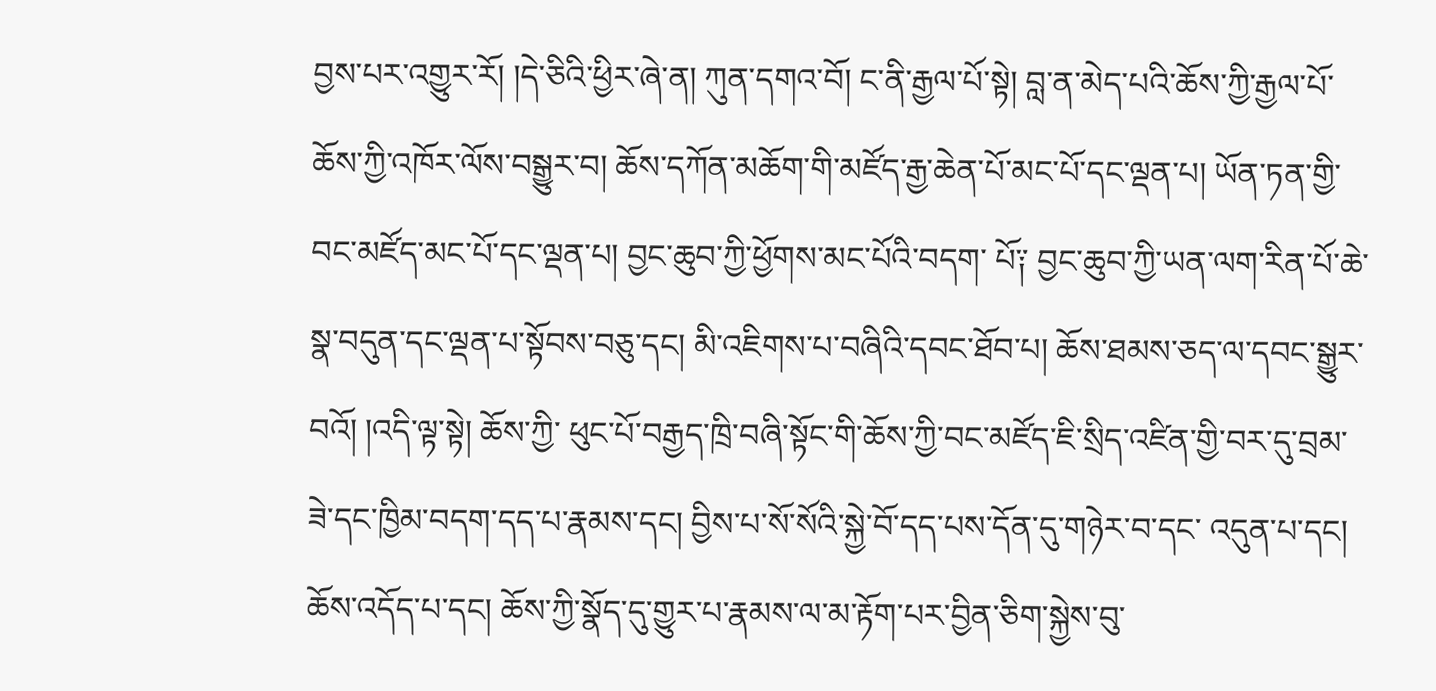བྱས་པར་འགྱུར་རོ། །དེ་ཅིའི་ཕྱིར་ཞེ་ན། ཀུན་དགའ་བོ། ང་ནི་རྒྱལ་པོ་སྟེ། བླ་ན་མེད་པའི་ཆོས་ཀྱི་རྒྱལ་པོ་ ཆོས་ཀྱི་འཁོར་ལོས་བསྒྱུར་བ། ཆོས་དཀོན་མཆོག་གི་མཛོད་རྒྱ་ཆེན་པོ་མང་པོ་དང་ལྡན་པ། ཡོན་ཏན་གྱི་བང་མཛོད་མང་པོ་དང་ལྡན་པ། བྱང་ཆུབ་ཀྱི་ཕྱོགས་མང་པོའི་བདག་ པོ༑ བྱང་ཆུབ་ཀྱི་ཡན་ལག་རིན་པོ་ཆེ་སྣ་བདུན་དང་ལྡན་པ་སྟོབས་བཅུ་དང། མི་འཇིགས་པ་བཞིའི་དབང་ཐོབ་པ། ཆོས་ཐམས་ཅད་ལ་དབང་སྒྱུར་བའོ། །འདི་ལྟ་སྟེ། ཆོས་ཀྱི་ ཕུང་པོ་བརྒྱད་ཁྲི་བཞི་སྟོང་གི་ཆོས་ཀྱི་བང་མཛོད་ཇི་སྲིད་འཛིན་གྱི་བར་དུ་བྲམ་ཟེ་དང་ཁྱིམ་བདག་དད་པ་རྣམས་དང། བྱིས་པ་སོ་སོའི་སྐྱེ་བོ་དད་པས་དོན་དུ་གཉེར་བ་དང་ འདུན་པ་དང། ཆོས་འདོད་པ་དང། ཆོས་ཀྱི་སྣོད་དུ་གྱུར་པ་རྣམས་ལ་མ་རྟོག་པར་བྱིན་ཅིག་སྐྱེས་བུ་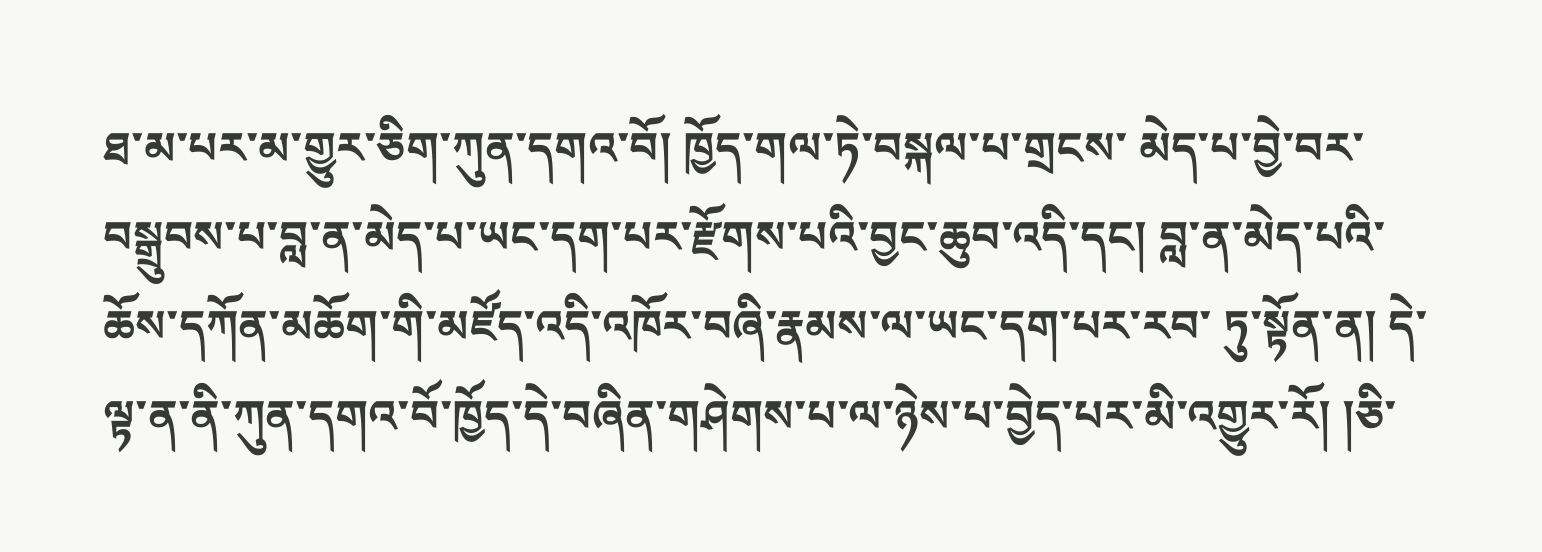ཐ་མ་པར་མ་གྱུར་ཅིག་ཀུན་དགའ་བོ། ཁྱོད་གལ་ཏེ་བསྐལ་པ་གྲངས་ མེད་པ་བྱེ་བར་བསྒྲུབས་པ་བླ་ན་མེད་པ་ཡང་དག་པར་རྫོགས་པའི་བྱང་ཆུབ་འདི་དང། བླ་ན་མེད་པའི་ཆོས་དཀོན་མཆོག་གི་མཛོད་འདི་འཁོར་བཞི་རྣམས་ལ་ཡང་དག་པར་རབ་ ཏུ་སྟོན་ན། དེ་ལྟ་ན་ནི་ཀུན་དགའ་བོ་ཁྱོད་དེ་བཞིན་གཤེགས་པ་ལ་ཉེས་པ་བྱེད་པར་མི་འགྱུར་རོ། །ཅི་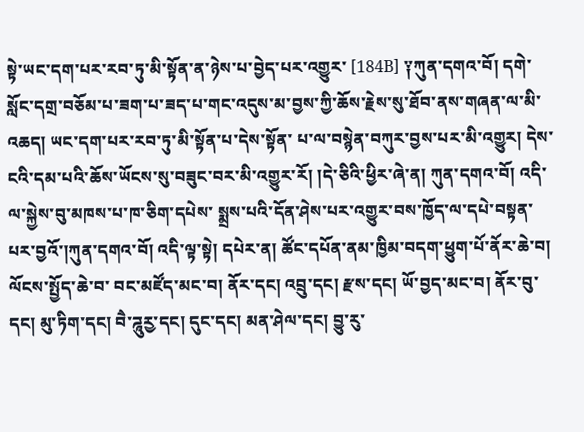སྟེ་ཡང་དག་པར་རབ་ཏུ་མི་སྟོན་ན་ཉེས་པ་བྱེད་པར་འགྱུར་ [184B] ༑ཀུན་དགའ་བོ། དགེ་སློང་དགྲ་བཅོམ་པ་ཟག་པ་ཟད་པ་གང་འདུས་མ་བྱས་ཀྱི་ཆོས་རྗེས་སུ་ཐོབ་ནས་གཞན་ལ་མི་འཆད། ཡང་དག་པར་རབ་ཏུ་མི་སྟོན་པ་དེས་སྟོན་ པ་ལ་བསྙེན་བཀུར་བྱས་པར་མི་འགྱུར། དེས་ངའི་དམ་པའི་ཆོས་ཡོངས་སུ་བཟུང་བར་མི་འགྱུར་རོ། །དེ་ཅིའི་ཕྱིར་ཞེ་ན། ཀུན་དགའ་བོ། འདི་ལ་སྐྱེས་བུ་མཁས་པ་ཁ་ཅིག་དཔེས་ སྨྲས་པའི་དོན་ཤེས་པར་འགྱུར་བས་ཁྱོད་ལ་དཔེ་བསྟན་པར་བྱའོ་།ཀུན་དགའ་བོ། འདི་ལྟ་སྟེ། དཔེར་ན། ཚོང་དཔོན་ནམ་ཁྱིམ་བདག་ཕྱུག་པོ་ནོར་ཆེ་བ། ལོངས་སྤྱོད་ཆེ་བ་ བང་མཛོད་མང་བ། ནོར་དང། འབྲུ་དང། རྫས་དང། ཡོ་བྱད་མང་བ། ནོར་བུ་དང། མུ་ཏིག་དང། བཻ་ཌཱུརྱ་དང། དུང་དང། མན་ཤེལ་དང། བྱུ་རུ་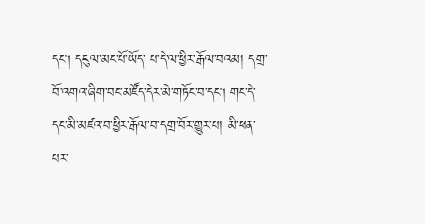དང། དངུལ་མང་པོ་ཡོད་ པ་དེ་ལ་ཕྱིར་རྒོལ་བའམ། དགྲ་བོ་འགའ་ཞིག་བང་མཛོད་དེར་མེ་གཏོང་བ་དང། གང་དེ་དང་མི་མཛའ་བ་ཕྱིར་རྒོལ་བ་དགྲ་བོར་གྱུར་པ། མི་ཕན་པར་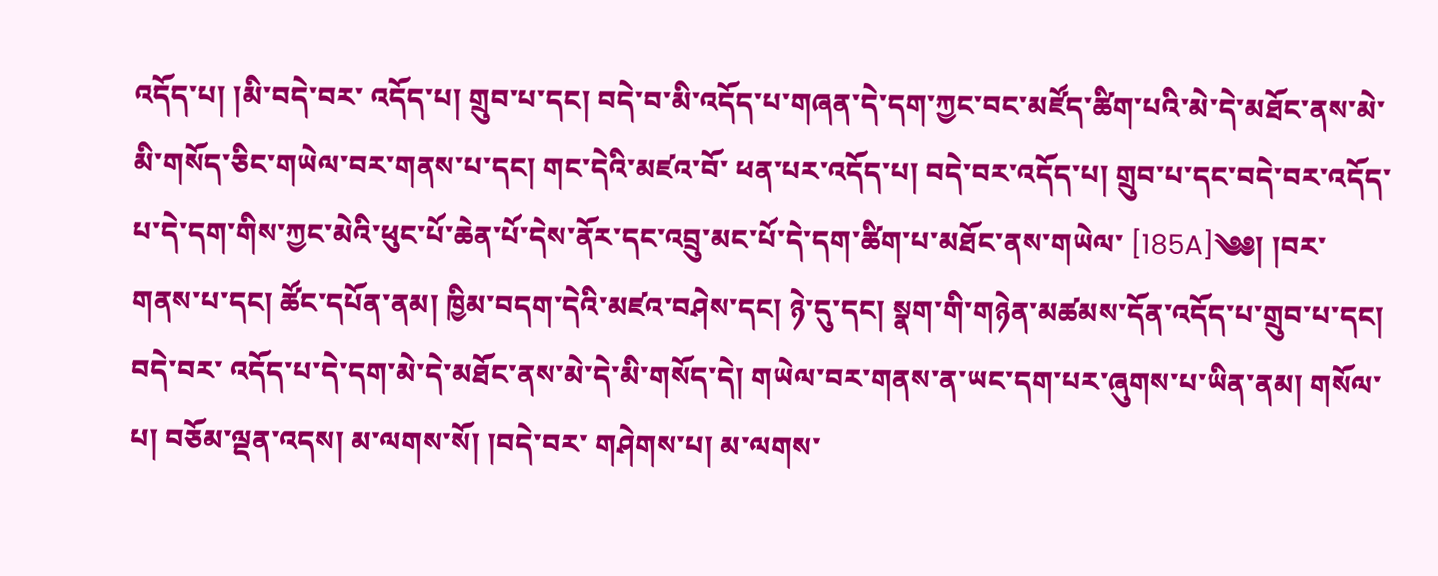འདོད་པ། །མི་བདེ་བར་ འདོད་པ། གྲུབ་པ་དང། བདེ་བ་མི་འདོད་པ་གཞན་དེ་དག་ཀྱང་བང་མཛོད་ཚིག་པའི་མེ་དེ་མཐོང་ནས་མེ་མི་གསོད་ཅིང་གཡེལ་བར་གནས་པ་དང། གང་དེའི་མཛའ་བོ་ ཕན་པར་འདོད་པ། བདེ་བར་འདོད་པ། གྲུབ་པ་དང་བདེ་བར་འདོད་པ་དེ་དག་གིས་ཀྱང་མེའི་ཕུང་པོ་ཆེན་པོ་དེས་ནོར་དང་འབྲུ་མང་པོ་དེ་དག་ཚིག་པ་མཐོང་ནས་གཡེལ་ [185A]༄༅། །བར་གནས་པ་དང། ཚོང་དཔོན་ནམ། ཁྱིམ་བདག་དེའི་མཛའ་བཤེས་དང། ཉེ་དུ་དང། སྣག་གི་གཉེན་མཚམས་དོན་འདོད་པ་གྲུབ་པ་དང། བདེ་བར་ འདོད་པ་དེ་དག་མེ་དེ་མཐོང་ནས་མེ་དེ་མི་གསོད་དེ། གཡེལ་བར་གནས་ན་ཡང་དག་པར་ཞུགས་པ་ཡིན་ནམ། གསོལ་པ། བཅོམ་ལྡན་འདས། མ་ལགས་སོ། །བདེ་བར་ གཤེགས་པ། མ་ལགས་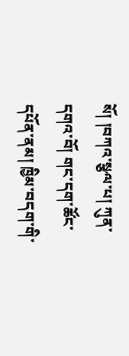སོ། །བཀའ་སྩལ་པ། ཀུན་དགའ་བོ། གང་དག་ཚོང་དཔོན་ནམ། ཁྱིམ་བདག་གི་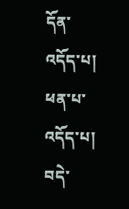དོན་འདོད་པ། ཕན་པ་འདོད་པ། བདེ་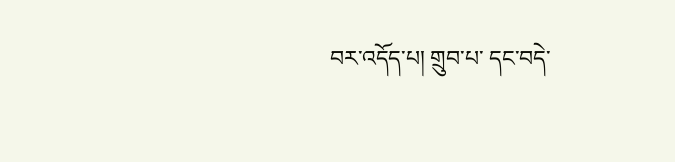བར་འདོད་པ། གྲུབ་པ་ དང་བདེ་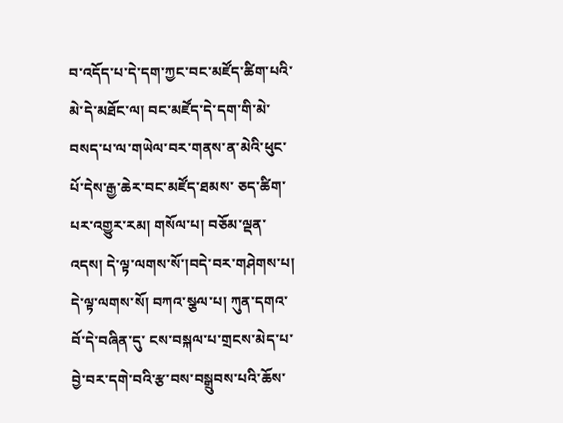བ་འདོད་པ་དེ་དག་ཀྱང་བང་མཛོད་ཚིག་པའི་མེ་དེ་མཐོང་ལ། བང་མཛོད་དེ་དག་གི་མེ་བསད་པ་ལ་གཡེལ་བར་གནས་ན་མེའི་ཕུང་པོ་དེས་རྒྱ་ཆེར་བང་མཛོད་ཐམས་ ཅད་ཚིག་པར་འགྱུར་རམ། གསོལ་པ། བཅོམ་ལྡན་འདས། དེ་ལྟ་ལགས་སོ་།བདེ་བར་གཤེགས་པ། དེ་ལྟ་ལགས་སོ། བཀའ་སྩལ་པ། ཀུན་དགའ་བོ་དེ་བཞིན་དུ་ ངས་བསྐལ་པ་གྲངས་མེད་པ་བྱེ་བར་དགེ་བའི་རྩ་བས་བསྒྲུབས་པའི་ཆོས་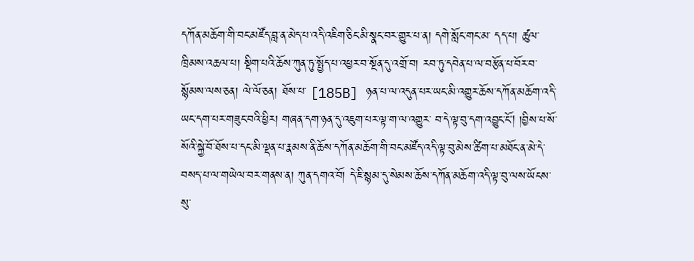དཀོན་མཆོག་གི་བང་མཛོད་བླ་ན་མེད་པ་འདི་འཇིག་ཅིང་མི་སྣང་བར་གྱུར་པ་ན། དགེ་སློང་གང་མ་ དད་པ། ཚུལ་ཁྲིམས་འཆལ་པ། སྡིག་པའི་ཆོས་ཀུན་ཏུ་སྤྱོད་པ་འཕྱར་བ་སྔོན་དུ་འགྲོ་བ། རབ་ཏུ་དབེན་པ་ལ་བརྩོན་པ་བོར་བ་སྙོམས་ལས་ཅན། ལེ་ལོ་ཅན། ཐོས་པ་ [185B] ཉན་པ་ལ་འདུན་པར་ཡང་མི་འགྱུར་ཆོས་དཀོན་མཆོག་འདི་ཡང་དག་པར་གཟུང་བའི་ཕྱིར། གཞན་དག་ཉན་དུ་འཇུག་པར་ལྟ་ག་ལ་འགྱུར་ བ་དེ་ལྟ་བུ་དག་འབྱུང་ངོ། །བྱིས་པ་སོ་སོའི་སྐྱེ་བོ་ཐོས་པ་དང་མི་ལྡན་པ་རྣམས་ནི་ཆོས་དཀོན་མཆོག་གི་བང་མཛོད་འདི་ལྟ་བུ་མེས་ཚིག་པ་མཐོང་ན་མེ་དེ་ བསད་པ་ལ་གཡེལ་བར་གནས་ན། ཀུན་དགའ་བོ། དེ་ཇི་སྙམ་དུ་སེམས་ཆོས་དཀོན་མཆོག་འདི་ལྟ་བུ་ལས་ཡོངས་སུ་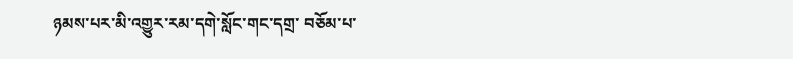ཉམས་པར་མི་འགྱུར་རམ་དགེ་སློང་གང་དགྲ་ བཅོམ་པ་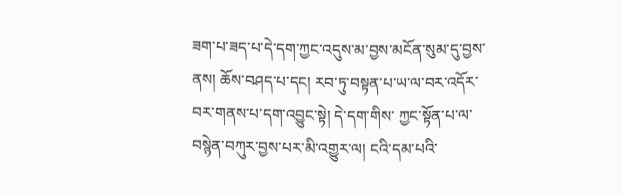ཟག་པ་ཟད་པ་དེ་དག་ཀྱང་འདུས་མ་བྱས་མངོན་སུམ་དུ་བྱས་ནས། ཆོས་བཤད་པ་དང། རབ་ཏུ་བསྟན་པ་ཡ་ལ་བར་འདོར་བར་གནས་པ་དག་འབྱུང་སྟེ། དེ་དག་གིས་ ཀྱང་སྟོན་པ་ལ་བསྙེན་བཀུར་བྱས་པར་མི་འགྱུར་ལ། ངའི་དམ་པའི་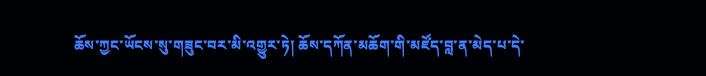ཆོས་ཀྱང་ཡོངས་སུ་གཟུང་བར་མི་འགྱུར་ཏེ། ཆོས་དཀོན་མཆོག་གི་མཛོད་བླ་ན་མེད་པ་དེ་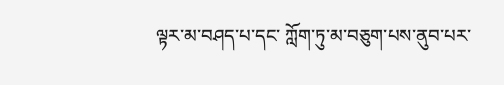ལྟར་མ་བཤད་པ་དང་ ཀློག་ཏུ་མ་བཅུག་པས་ནུབ་པར་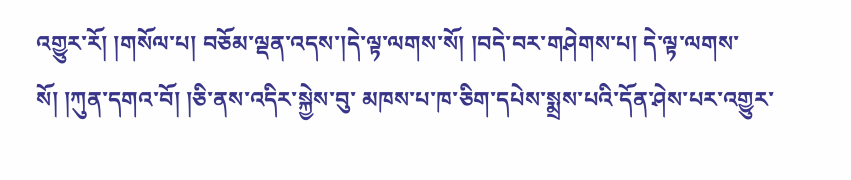འགྱུར་རོ། །གསོལ་པ། བཅོམ་ལྡན་འདས་།དེ་ལྟ་ལགས་སོ། །བདེ་བར་གཤེགས་པ། དེ་ལྟ་ལགས་སོ། །ཀུན་དགའ་བོ། །ཅི་ནས་འདིར་སྐྱེས་བུ་ མཁས་པ་ཁ་ཅིག་དཔེས་སྨྲས་པའི་དོན་ཤེས་པར་འགྱུར་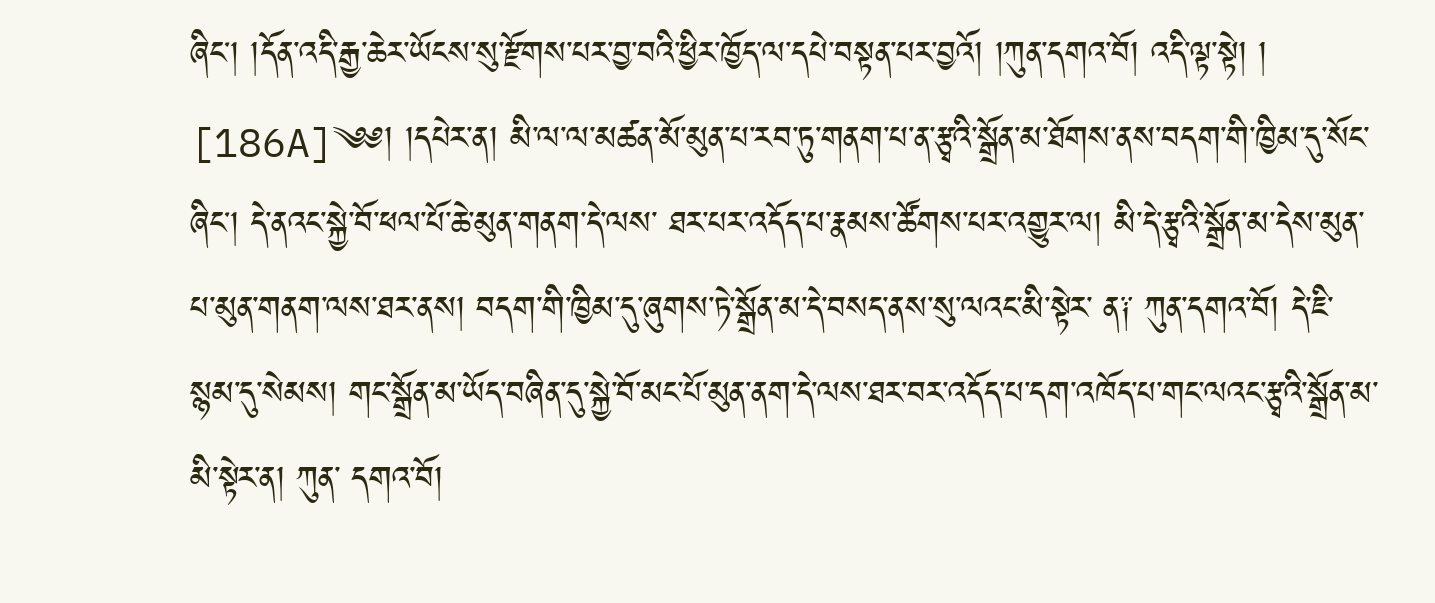ཞིང། །དོན་འདི་རྒྱ་ཆེར་ཡོངས་སུ་རྫོགས་པར་བྱ་བའི་ཕྱིར་ཁྱོད་ལ་དཔེ་བསྟན་པར་བྱའོ། །ཀུན་དགའ་བོ། འདི་ལྟ་སྟེ། ། [186A]༄༅། །དཔེར་ན། མི་ལ་ལ་མཚན་མོ་མུན་པ་རབ་ཏུ་གནག་པ་ན་རྩྭའི་སྒྲོན་མ་ཐོགས་ནས་བདག་གི་ཁྱིམ་དུ་སོང་ཞིང། དེ་ནའང་སྐྱེ་བོ་ཕལ་པོ་ཆེ་མུན་གནག་དེ་ལས་ ཐར་པར་འདོད་པ་རྣམས་ཚོགས་པར་འགྱུར་ལ། མི་དེ་རྩྭའི་སྒྲོན་མ་དེས་མུན་པ་མུན་གནག་ལས་ཐར་ནས། བདག་གི་ཁྱིམ་དུ་ཞུགས་ཏེ་སྒྲོན་མ་དེ་བསད་ནས་སུ་ལའང་མི་སྟེར་ ན༑ ཀུན་དགའ་བོ། དེ་ཇི་སྙམ་དུ་སེམས། གང་སྒྲོན་མ་ཡོད་བཞིན་དུ་སྐྱེ་བོ་མང་པོ་མུན་ནག་དེ་ལས་ཐར་བར་འདོད་པ་དག་འཁོད་པ་གང་ལའང་རྩྭའི་སྒྲོན་མ་མི་སྟེར་ན། ཀུན་ དགའ་བོ།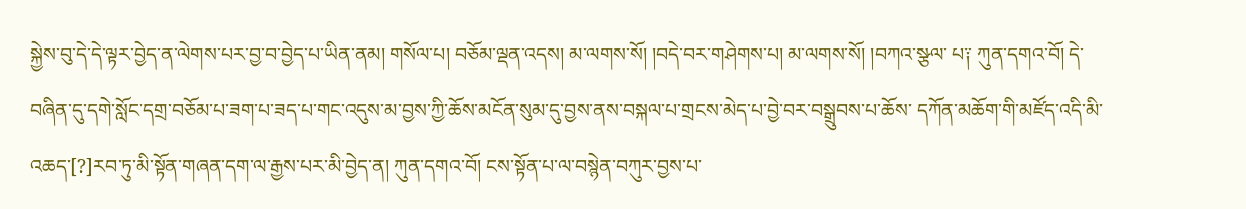སྐྱེས་བུ་དེ་དེ་ལྟར་བྱེད་ན་ལེགས་པར་བྱ་བ་བྱེད་པ་ཡིན་ནམ། གསོལ་པ། བཅོམ་ལྡན་འདས། མ་ལགས་སོ། །བདེ་བར་གཤེགས་པ། མ་ལགས་སོ། །བཀའ་སྩལ་ པ༑ ཀུན་དགའ་བོ། དེ་བཞིན་དུ་དགེ་སློང་དགྲ་བཅོམ་པ་ཟག་པ་ཟད་པ་གང་འདུས་མ་བྱས་ཀྱི་ཆོས་མངོན་སུམ་དུ་བྱས་ནས་བསྐལ་པ་གྲངས་མེད་པ་བྱེ་བར་བསྒྲུབས་པ་ཆོས་ དཀོན་མཆོག་གི་མཛོད་འདི་མི་འཆད་[?]རབ་ཏུ་མི་སྟོན་གཞན་དག་ལ་རྒྱས་པར་མི་བྱེད་ན། ཀུན་དགའ་བོ། ངས་སྟོན་པ་ལ་བསྙེན་བཀུར་བྱས་པ་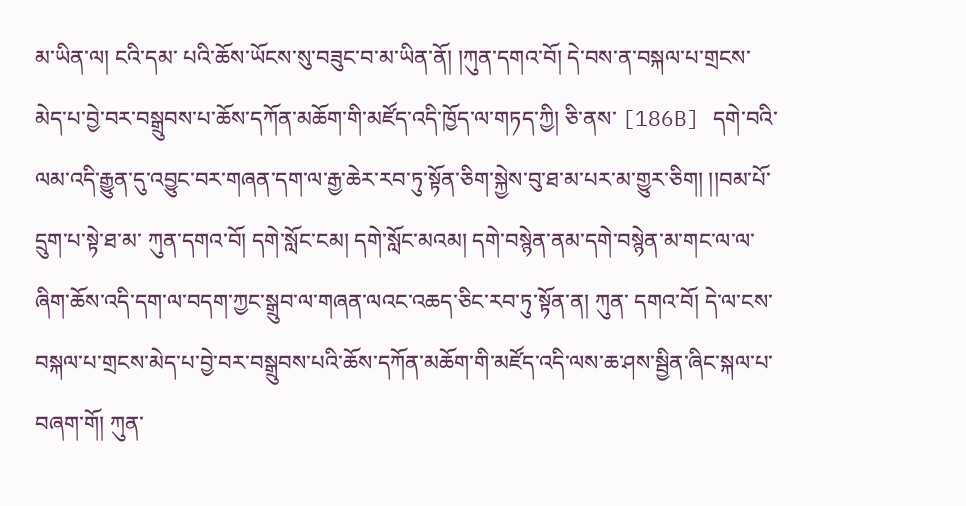མ་ཡིན་ལ། ངའི་དམ་ པའི་ཆོས་ཡོངས་སུ་བཟུང་བ་མ་ཡིན་ནོ། །ཀུན་དགའ་བོ། དེ་བས་ན་བསྐལ་པ་གྲངས་མེད་པ་བྱེ་བར་བསྒྲུབས་པ་ཆོས་དཀོན་མཆོག་གི་མཛོད་འདི་ཁྱོད་ལ་གཏད་ཀྱི། ཅི་ནས་ [186B] དགེ་བའི་ལམ་འདི་རྒྱུན་དུ་འབྱུང་བར་གཞན་དག་ལ་རྒྱ་ཆེར་རབ་ཏུ་སྟོན་ཅིག་སྐྱེས་བུ་ཐ་མ་པར་མ་གྱུར་ཅིག། །།བམ་པོ་དྲུག་པ་སྟེ་ཐ་མ་ ཀུན་དགའ་བོ། དགེ་སློང་ངམ། དགེ་སློང་མའམ། དགེ་བསྙེན་ནམ་དགེ་བསྙེན་མ་གང་ལ་ལ་ཞིག་ཆོས་འདི་དག་ལ་བདག་ཀྱང་སྒྲུབ་ལ་གཞན་ལའང་འཆད་ཅིང་རབ་ཏུ་སྟོན་ན། ཀུན་ དགའ་བོ། དེ་ལ་ངས་བསྐལ་པ་གྲངས་མེད་པ་བྱེ་བར་བསྒྲུབས་པའི་ཆོས་དཀོན་མཆོག་གི་མཛོད་འདི་ལས་ཆ་ཤས་སྦྱིན་ཞིང་སྐལ་པ་བཞག་གོ། ཀུན་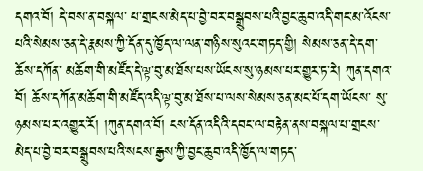དགའ་བོ། དེ་བས་ན་བསྐལ་ པ་གྲངས་མེད་པ་བྱེ་བར་བསྒྲུབས་པའི་བྱང་ཆུབ་འདི་གང་མ་འོངས་པའི་སེམས་ཅན་དེ་རྣམས་ཀྱི་དོན་དུ་ཁྱོད་ལ་ལན་གཉིས་སུའང་གཏད་གྱི། སེམས་ཅན་དེ་དག་ཆོས་དཀོན་ མཆོག་གི་མཛོད་དེ་ལྟ་བུ་མ་ཐོས་པས་ཡོངས་སུ་ཉམས་པར་གྱུར་ཏ་རེ། ཀུན་དགའ་བོ། ཆོས་དཀོན་མཆོག་གི་མཛོད་འདི་ལྟ་བུ་མ་ཐོས་པ་ལས་སེམས་ཅན་མང་པོ་དག་ཡོངས་ སུ་ཉམས་པར་འགྱུར་རོ། །ཀུན་དགའ་བོ། ངས་དོན་འདིའི་དབང་ལ་བརྟེན་ནས་བསྐལ་པ་གྲངས་མེད་པ་བྱེ་བར་བསྒྲུབས་པའི་སངས་རྒྱས་ཀྱི་བྱང་ཆུབ་འདི་ཁྱོད་ལ་གཏད་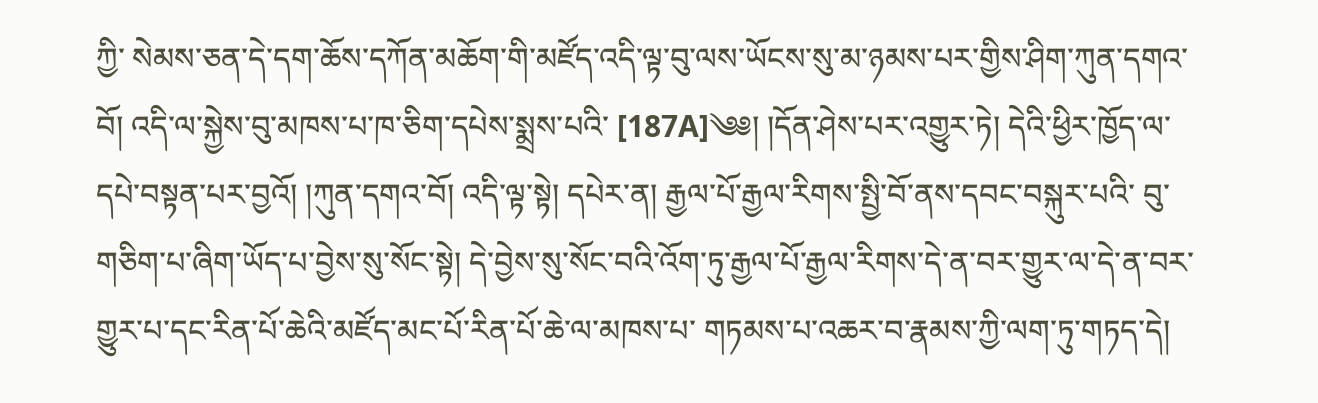ཀྱི་ སེམས་ཅན་དེ་དག་ཆོས་དཀོན་མཆོག་གི་མཛོད་འདི་ལྟ་བུ་ལས་ཡོངས་སུ་མ་ཉམས་པར་གྱིས་ཤིག་ཀུན་དགའ་བོ། འདི་ལ་སྐྱེས་བུ་མཁས་པ་ཁ་ཅིག་དཔེས་སྨྲས་པའི་ [187A]༄༅། །དོན་ཤེས་པར་འགྱུར་ཏེ། དེའི་ཕྱིར་ཁྱོད་ལ་དཔེ་བསྟན་པར་བྱའོ། །ཀུན་དགའ་བོ། འདི་ལྟ་སྟེ། དཔེར་ན། རྒྱལ་པོ་རྒྱལ་རིགས་སྤྱི་བོ་ནས་དབང་བསྐུར་པའི་ བུ་གཅིག་པ་ཞིག་ཡོད་པ་བྱེས་སུ་སོང་སྟེ། དེ་བྱེས་སུ་སོང་བའི་འོག་ཏུ་རྒྱལ་པོ་རྒྱལ་རིགས་དེ་ན་བར་གྱུར་ལ་དེ་ན་བར་གྱུར་པ་དང་རིན་པོ་ཆེའི་མཛོད་མང་པོ་རིན་པོ་ཆེ་ལ་མཁས་པ་ གཏམས་པ་འཆར་བ་རྣམས་ཀྱི་ལག་ཏུ་གཏད་དེ།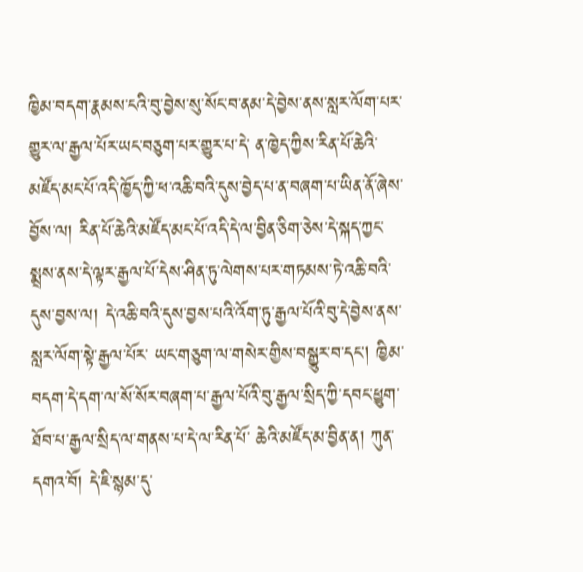ཁྱིམ་བདག་རྣམས་ངའི་བུ་བྱེས་སུ་སོང་བ་ནམ་དེ་བྱེས་ནས་སླར་ལོག་པར་གྱུར་ལ་རྒྱལ་པོར་ཡང་བཅུག་པར་གྱུར་པ་དེ་ ན་ཁྱེད་ཀྱིས་རིན་པོ་ཆེའི་མཛོད་མང་པོ་འདི་ཁྱོད་ཀྱི་ཕ་འཆི་བའི་དུས་བྱེད་པ་ན་བཞག་པ་ཡིན་ནོ་ཞེས་བྱོས་ལ། རིན་པོ་ཆེའི་མཛོད་མང་པོ་འདི་དེ་ལ་བྱིན་ཅིག་ཅེས་དེ་སྐད་ཀྱང་ སྨྲས་ནས་དེ་ལྟར་རྒྱལ་པོ་དེས་ཤིན་ཏུ་ལེགས་པར་གཏམས་ཏེ་འཆི་བའི་དུས་བྱས་ལ། དེ་འཆི་བའི་དུས་བྱས་པའི་འོག་ཏུ་རྒྱལ་པོའི་བུ་དེ་བྱེས་ནས་སླར་ལོག་སྟེ་རྒྱལ་པོར་ ཡང་གཅུག་ལ་གསེར་གྱིས་བསྒྱུར་བ་དང། ཁྱིམ་བདག་དེ་དག་ལ་སོ་སོར་བཞག་པ་རྒྱལ་པོའི་བུ་རྒྱལ་སྲིད་ཀྱི་དབང་ཕྱུག་ཐོབ་པ་རྒྱལ་སྲིད་ལ་གནས་པ་དེ་ལ་རིན་པོ་ ཆེའི་མཛོད་མ་བྱིན་ན། ཀུན་དགའ་བོ། དེ་ཇི་སྙམ་དུ་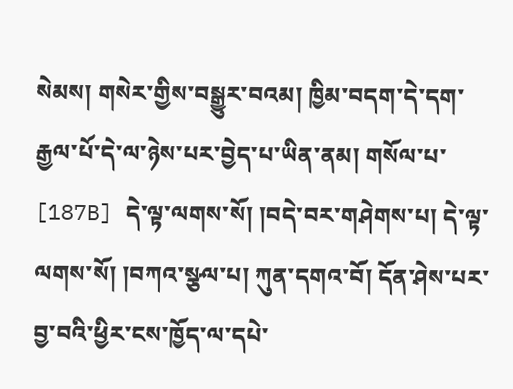སེམས། གསེར་གྱིས་བསྒྱུར་བའམ། ཁྱིམ་བདག་དེ་དག་རྒྱལ་པོ་དེ་ལ་ཉེས་པར་བྱེད་པ་ཡིན་ནམ། གསོལ་པ་ [187B] དེ་ལྟ་ལགས་སོ། །བདེ་བར་གཤེགས་པ། དེ་ལྟ་ལགས་སོ། །བཀའ་སྩལ་པ། ཀུན་དགའ་བོ། དོན་ཤེས་པར་བྱ་བའི་ཕྱིར་ངས་ཁྱོད་ལ་དཔེ་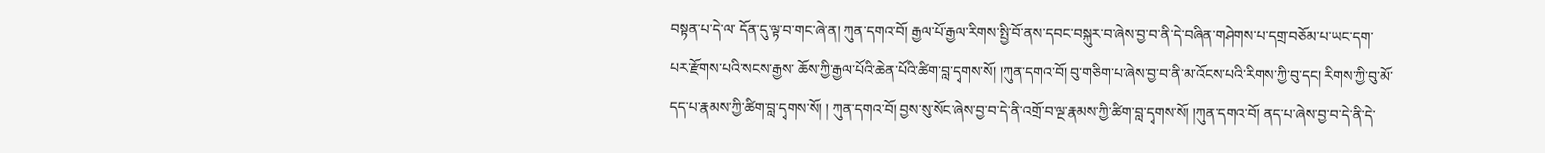བསྟན་པ་དེ་ལ་ དོན་དུ་ལྟ་བ་གང་ཞེ་ན། ཀུན་དགའ་བོ། རྒྱལ་པོ་རྒྱལ་རིགས་སྤྱི་བོ་ནས་དབང་བསྐུར་བ་ཞེས་བྱ་བ་ནི་དེ་བཞིན་གཤེགས་པ་དགྲ་བཅོམ་པ་ཡང་དག་པར་རྫོགས་པའི་སངས་རྒྱས་ ཆོས་ཀྱི་རྒྱལ་པོའི་ཆེན་པོའི་ཚིག་བླ་དྭགས་སོ། །ཀུན་དགའ་བོ། བུ་གཅིག་པ་ཞེས་བྱ་བ་ནི་མ་འོངས་པའི་རིགས་ཀྱི་བུ་དང། རིགས་ཀྱི་བུ་མོ་དད་པ་རྣམས་ཀྱི་ཚིག་བླ་དྭགས་སོ། ། ཀུན་དགའ་བོ། བྱས་སུ་སོང་ཞེས་བྱ་བ་དེ་ནི་འགྲོ་བ་ལྔ་རྣམས་ཀྱི་ཚིག་བླ་དྭགས་སོ། །ཀུན་དགའ་བོ། ནད་པ་ཞེས་བྱ་བ་དེ་ནི་དེ་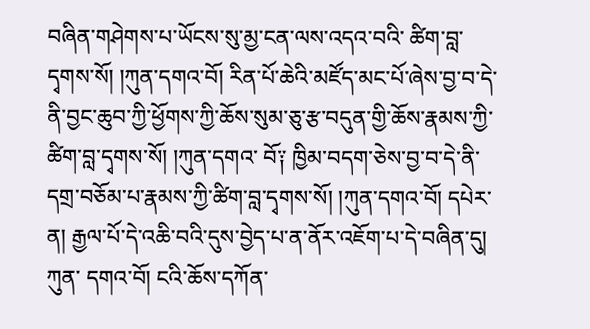བཞིན་གཤེགས་པ་ཡོངས་སུ་མྱ་ངན་ལས་འདའ་བའི་ ཚིག་བླ་དྭགས་སོ། །ཀུན་དགའ་བོ། རིན་པོ་ཆེའི་མཛོད་མང་པོ་ཞེས་བྱ་བ་དེ་ནི་བྱང་ཆུབ་ཀྱི་ཕྱོགས་ཀྱི་ཆོས་སུམ་ཅུ་རྩ་བདུན་གྱི་ཆོས་རྣམས་ཀྱི་ཚིག་བླ་དྭགས་སོ། །ཀུན་དགའ་ བོ༑ ཁྱིམ་བདག་ཅེས་བྱ་བ་དེ་ནི་དགྲ་བཅོམ་པ་རྣམས་ཀྱི་ཚིག་བླ་དྭགས་སོ། །ཀུན་དགའ་བོ། དཔེར་ན། རྒྱལ་པོ་དེ་འཆི་བའི་དུས་བྱེད་པ་ན་ནོར་འཇོག་པ་དེ་བཞིན་དུ། ཀུན་ དགའ་བོ། ངའི་ཆོས་དཀོན་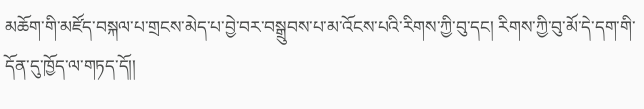མཆོག་གི་མཛོད་བསྐལ་པ་གྲངས་མེད་པ་བྱེ་བར་བསྒྲུབས་པ་མ་འོངས་པའི་རིགས་ཀྱི་བུ་དང། རིགས་ཀྱི་བུ་མོ་དེ་དག་གི་དོན་དུ་ཁྱོད་ལ་གཏད་དོ།།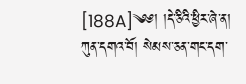[188A]༄༅། །དེ་ཅིའི་ཕྱིར་ཞེ་ན། ཀུན་དགའ་བོ། སེམས་ཅན་གང་དག་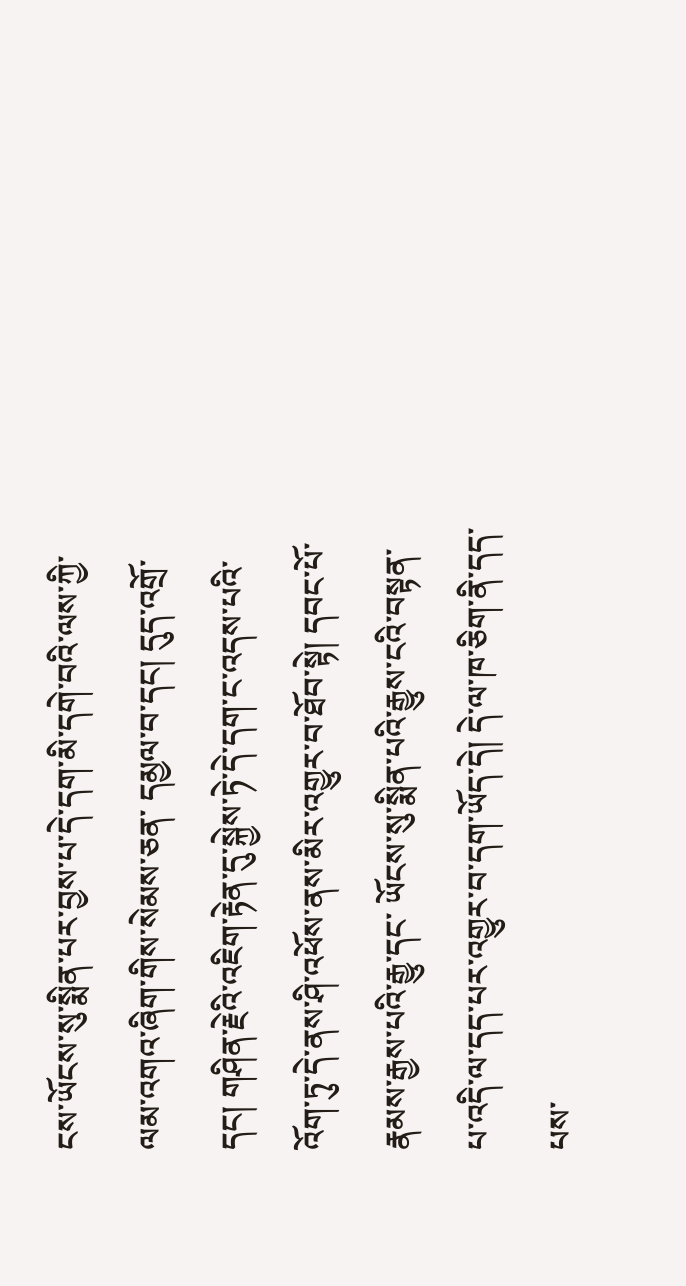ངས་ཡོངས་སུ་སྨིན་པར་བྱས་པ་དེ་དག་མི་དགེ་བའི་ལས་ཀྱི་ལམ་འགའ་ཞིག་གིས་སེམས་ཅན་ དམྱལ་བ་དང། དུད་འགྲོ་དང། གཤིན་རྗེའི་འཇིག་རྟེན་དུ་སྐྱེས་ཏེ་དེ་དག་ང་འདས་པའི་འོག་ཏུ་དེ་ནས་ཤི་འཕོས་ནས་མིར་འགྱུར་བ་ཐོབ་སྟེ། དབང་པོ་རྣམས་རྒྱས་པའི་རྒྱུ་དང་ ཡོངས་སུ་སྨིན་པའི་རྒྱུས་ངའི་བསྟན་པ་འདི་ལ་དད་པར་འགྱུར་བ་དག་ཡོད་དེ། དེ་ལ་ཁ་ཅིག་ནི་དད་པས་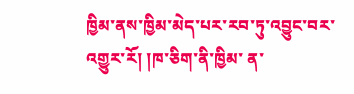ཁྱིམ་ནས་ཁྱིམ་མེད་པར་རབ་ཏུ་འབྱུང་བར་འགྱུར་རོ། །ཁ་ཅིག་ནི་ཁྱིམ་ ན་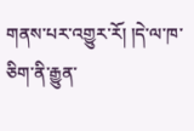གནས་པར་འགྱུར་རོ། །དེ་ལ་ཁ་ཅིག་ནི་རྒྱུན་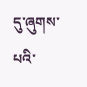དུ་ཞུགས་པའི་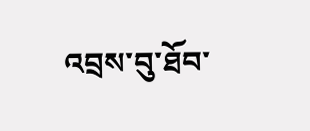འབྲས་བུ་ཐོབ་